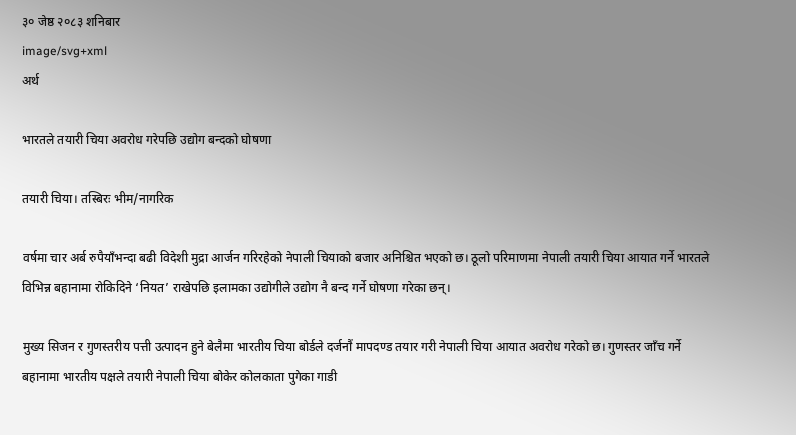३० जेष्ठ २०८३ शनिबार
image/svg+xml
अर्थ

भारतले तयारी चिया अवरोध गरेपछि उद्योग बन्दको घोषणा

तयारी चिया। तस्बिरः भीम/नागरिक

वर्षमा चार अर्ब रुपैयाँभन्दा बढी विदेशी मुद्रा आर्जन गरिरहेको नेपाली चियाको बजार अनिश्चित भएको छ। ठूलो परिमाणमा नेपाली तयारी चिया आयात गर्ने भारतले विभिन्न बहानामा रोकिदिने ‘नियत’ राखेपछि इलामका उद्योगीले उद्योग नै बन्द गर्ने घोषणा गरेका छन्।

मुख्य सिजन र गुणस्तरीय पत्ती उत्पादन हुने बेलैमा भारतीय चिया बोर्डले दर्जनौं मापदण्ड तयार गरी नेपाली चिया आयात अवरोध गरेको छ। गुणस्तर जाँच गर्ने बहानामा भारतीय पक्षले तयारी नेपाली चिया बोकेर कोलकाता पुगेका गाडी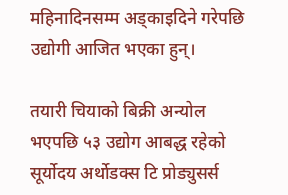महिनादिनसम्म अड्काइदिने गरेपछि उद्योगी आजित भएका हुन्।

तयारी चियाको बिक्री अन्योल भएपछि ५३ उद्योग आबद्ध रहेको सूर्योदय अर्थोडक्स टि प्रोड्युसर्स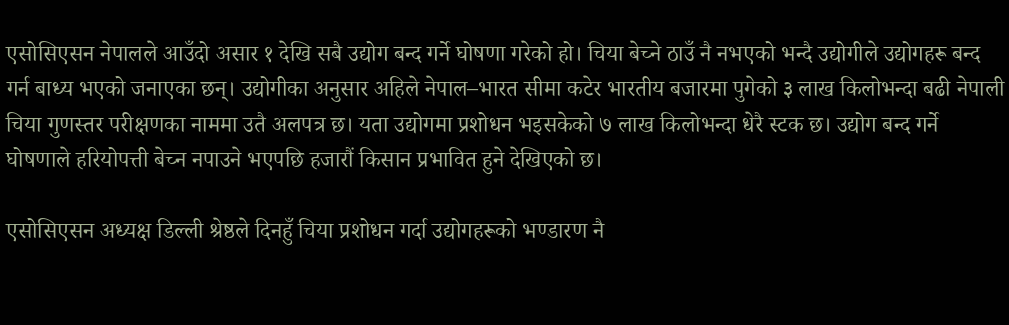एसोसिएसन नेपालले आउँदो असार १ देखि सबै उद्योग बन्द गर्ने घोषणा गरेको हो। चिया बेच्ने ठाउँ नै नभएको भन्दै उद्योगीले उद्योगहरू बन्द गर्न बाध्य भएको जनाएका छन्। उद्योगीका अनुसार अहिले नेपाल–भारत सीमा कटेर भारतीय बजारमा पुगेको ३ लाख किलोभन्दा बढी नेपाली चिया गुणस्तर परीक्षणका नाममा उतै अलपत्र छ। यता उद्योगमा प्रशोधन भइसकेको ७ लाख किलोभन्दा धेरै स्टक छ। उद्योग बन्द गर्ने घोषणाले हरियोपत्ती बेच्न नपाउने भएपछि हजारौं किसान प्रभावित हुने देखिएको छ।

एसोसिएसन अध्यक्ष डिल्ली श्रेष्ठले दिनहुँ चिया प्रशोधन गर्दा उद्योगहरूको भण्डारण नै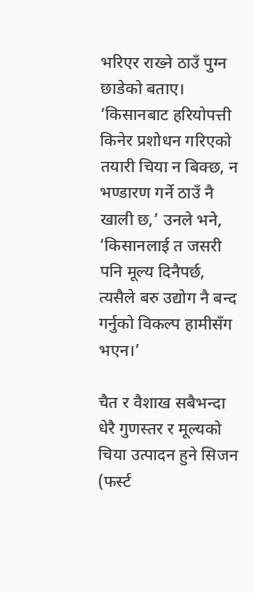भरिएर राख्ने ठाउँ पुग्न छाडेको बताए। ‘किसानबाट हरियोपत्ती किनेर प्रशोधन गरिएको तयारी चिया न बिक्छ, न भण्डारण गर्ने ठाउँ नै खाली छ,’ उनले भने, ‘किसानलाई त जसरी पनि मूल्य दिनैपर्छ, त्यसैले बरु उद्योग नै बन्द गर्नुको विकल्प हामीसँग भएन।’

चैत र वैशाख सबैभन्दा धेरै गुणस्तर र मूल्यको चिया उत्पादन हुने सिजन (फर्स्ट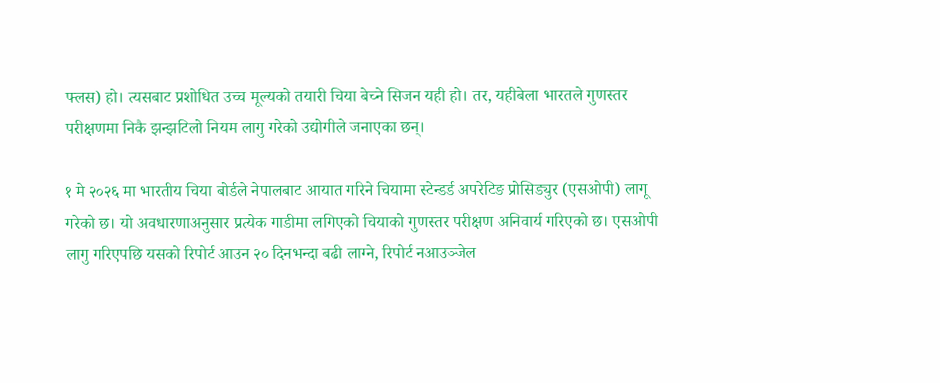फ्लस) हो। त्यसबाट प्रशोधित उच्च मूल्यको तयारी चिया बेच्ने सिजन यही हो। तर, यहीबेला भारतले गुणस्तर परीक्षणमा निकै झन्झटिलो नियम लागु गरेको उद्योगीले जनाएका छन्।

१ मे २०२६ मा भारतीय चिया बोर्डले नेपालबाट आयात गरिने चियामा स्टेन्डर्ड अपरेटिङ प्रोसिड्युर (एसओपी) लागू गरेको छ। यो अवधारणाअनुसार प्रत्येक गाडीमा लगिएको चियाको गुणस्तर परीक्षण अनिवार्य गरिएको छ। एसओपी लागु गरिएपछि यसको रिपोर्ट आउन २० दिनभन्दा बढी लाग्ने, रिपोर्ट नआउञ्जेल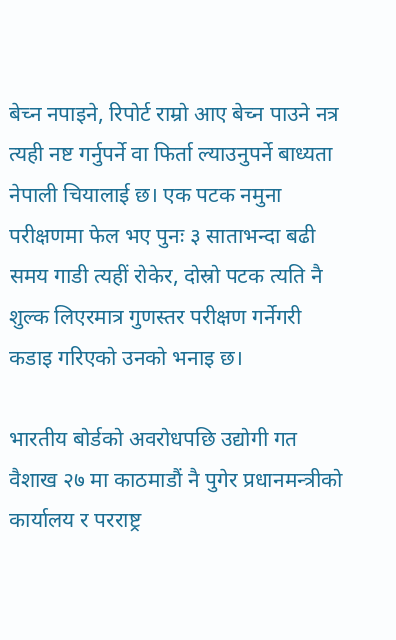बेच्न नपाइने, रिपोर्ट राम्रो आए बेच्न पाउने नत्र त्यही नष्ट गर्नुपर्ने वा फिर्ता ल्याउनुपर्ने बाध्यता नेपाली चियालाई छ। एक पटक नमुना परीक्षणमा फेल भए पुनः ३ साताभन्दा बढी समय गाडी त्यहीं रोकेर, दोस्रो पटक त्यति नै शुल्क लिएरमात्र गुणस्तर परीक्षण गर्नेगरी कडाइ गरिएको उनको भनाइ छ।

भारतीय बोर्डको अवरोधपछि उद्योगी गत वैशाख २७ मा काठमाडौं नै पुगेर प्रधानमन्त्रीको कार्यालय र परराष्ट्र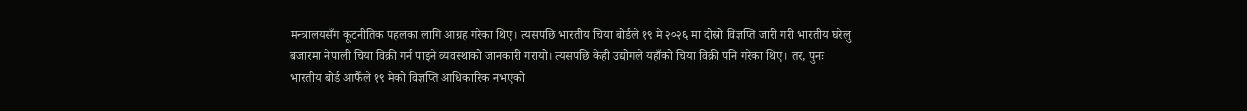मन्त्रालयसँग कूटनीतिक पहलका लागि आग्रह गरेका थिए। त्यसपछि भारतीय चिया बोर्डले १९ मे २०२६ मा दोस्रो विज्ञप्ति जारी गरी भारतीय घरेलु बजारमा नेपाली चिया विक्री गर्न पाइने व्यवस्थाको जानकारी गरायो। त्यसपछि केही उद्योगले यहाँको चिया विक्री पनि गरेका थिए। तर, पुनः भारतीय बोर्ड आफैँले १९ मेको विज्ञप्ति आधिकारिक नभएको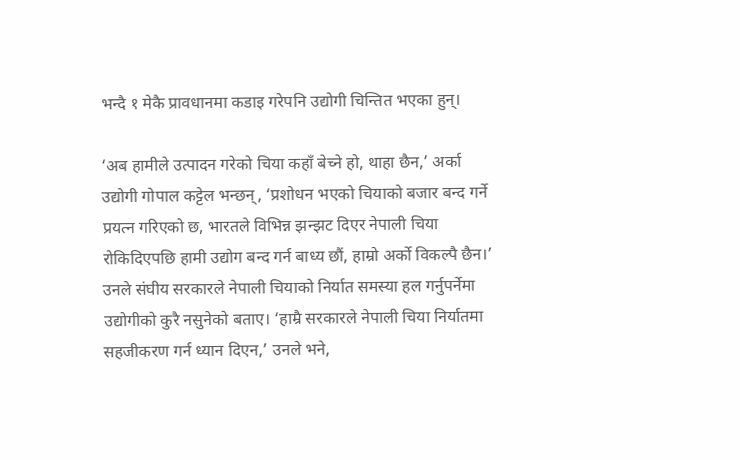भन्दै १ मेकै प्रावधानमा कडाइ गरेपनि उद्योगी चिन्तित भएका हुन्।

‘अब हामीले उत्पादन गरेको चिया कहाँ बेच्ने हो, थाहा छैन,’ अर्का उद्योगी गोपाल कट्टेल भन्छन्, ‘प्रशोधन भएको चियाको बजार बन्द गर्ने प्रयत्न गरिएको छ, भारतले विभिन्न झन्झट दिएर नेपाली चिया रोकिदिएपछि हामी उद्योग बन्द गर्न बाध्य छौं, हाम्रो अर्को विकल्पै छैन।’ उनले संघीय सरकारले नेपाली चियाको निर्यात समस्या हल गर्नुपर्नेमा उद्योगीको कुरै नसुनेको बताए। ‘हाम्रै सरकारले नेपाली चिया निर्यातमा सहजीकरण गर्न ध्यान दिएन,’ उनले भने,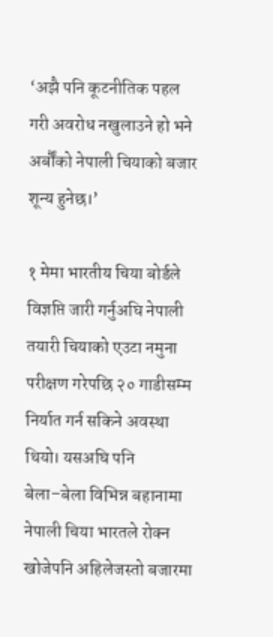‘अझै पनि कूटनीतिक पहल गरी अवरोध नखुलाउने हो भने अर्बौंको नेपाली चियाको बजार शून्य हुनेछ।’

१ मेमा भारतीय चिया बोर्डले विज्ञप्ति जारी गर्नुअघि नेपाली तयारी चियाको एउटा नमुना परीक्षण गरेपछि २० गाडीसम्म निर्यात गर्न सकिने अवस्था थियो। यसअघि पनि बेला–बेला विभिन्न बहानामा नेपाली चिया भारतले रोक्न खोजेपनि अहिलेजस्तो बजारमा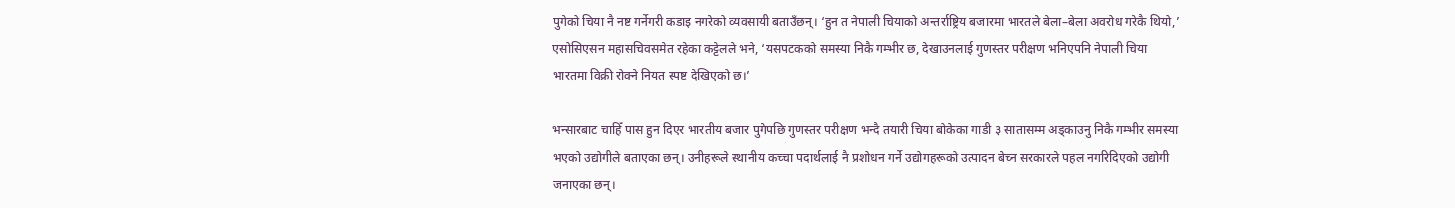पुगेको चिया नै नष्ट गर्नेगरी कडाइ नगरेको व्यवसायी बताउँछन्। ‘हुन त नेपाली चियाको अन्तर्राष्ट्रिय बजारमा भारतले बेला–बेला अवरोध गरेकै थियो,’ एसोसिएसन महासचिवसमेत रहेका कट्टेलले भने, ‘यसपटकको समस्या निकै गम्भीर छ, देखाउनलाई गुणस्तर परीक्षण भनिएपनि नेपाली चिया भारतमा विक्री रोक्ने नियत स्पष्ट देखिएको छ।’

भन्सारबाट चाहिँ पास हुन दिएर भारतीय बजार पुगेपछि गुणस्तर परीक्षण भन्दै तयारी चिया बोकेका गाडी ३ सातासम्म अड्काउनु निकै गम्भीर समस्या भएको उद्योगीले बताएका छन्। उनीहरूले स्थानीय कच्चा पदार्थलाई नै प्रशोधन गर्ने उद्योगहरूको उत्पादन बेच्न सरकारले पहल नगरिदिएको उद्योगी जनाएका छन्।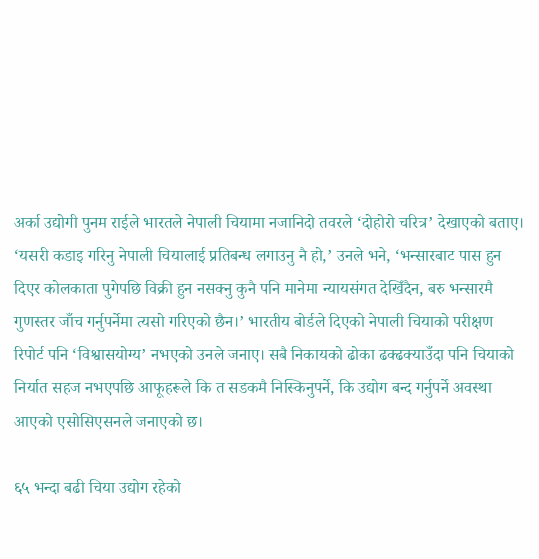अर्का उद्योगी पुनम राईले भारतले नेपाली चियामा नजानिदो तवरले ‘दोहोरो चरित्र’ देखाएको बताए। ‘यसरी कडाइ गरिनु नेपाली चियालाई प्रतिबन्ध लगाउनु नै हो,’ उनले भने, ‘भन्सारबाट पास हुन दिएर कोलकाता पुगेपछि विक्री हुन नसक्नु कुनै पनि मानेमा न्यायसंगत देखिँदैन, बरु भन्सारमै गुणस्तर जाँच गर्नुपर्नेमा त्यसो गरिएको छैन।’ भारतीय बोर्डले दिएको नेपाली चियाको परीक्षण रिपोर्ट पनि ‘विश्वासयोग्य’ नभएको उनले जनाए। सबै निकायको ढोका ढक्ढक्याउँदा पनि चियाको निर्यात सहज नभएपछि आफूहरूले कि त सडकमै निस्किनुपर्ने, कि उद्योग बन्द गर्नुपर्ने अवस्था आएको एसोसिएसनले जनाएको छ।

६५ भन्दा बढी चिया उद्योग रहेको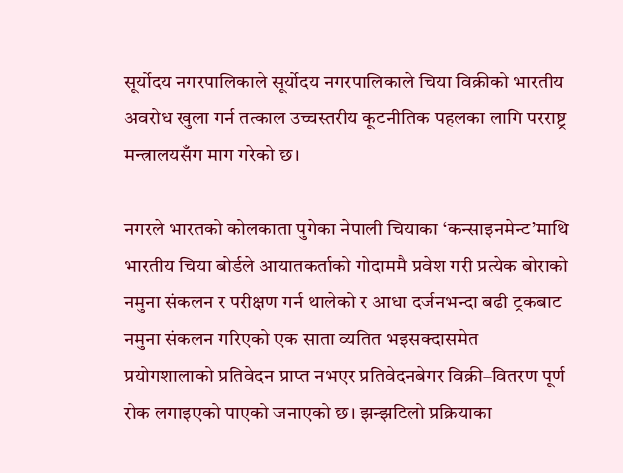सूर्योदय नगरपालिकाले सूर्योदय नगरपालिकाले चिया विक्रीको भारतीय अवरोध खुला गर्न तत्काल उच्चस्तरीय कूटनीतिक पहलका लागि परराष्ट्र मन्त्रालयसँग माग गरेको छ।

नगरले भारतको कोलकाता पुगेका नेपाली चियाका ‘कन्साइनमेन्ट’माथि भारतीय चिया बोर्डले आयातकर्ताको गोदाममै प्रवेश गरी प्रत्येक बोराको नमुना संकलन र परीक्षण गर्न थालेको र आधा दर्जनभन्दा बढी ट्रकबाट नमुना संकलन गरिएको एक साता व्यतित भइसक्दासमेत प्रयोगशालाको प्रतिवेदन प्राप्त नभएर प्रतिवेदनबेगर विक्री–वितरण पूर्ण रोक लगाइएको पाएको जनाएको छ। झन्झटिलो प्रक्रियाका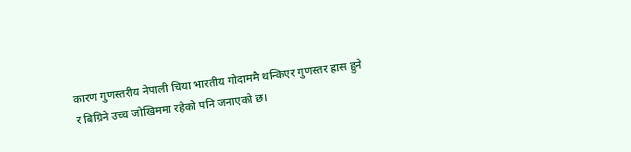कारण गुणस्तरीय नेपाली चिया भारतीय गोदाममै थन्किएर गुणस्तर ह्रास हुने र बिग्रिने उच्च जोखिममा रहेको पनि जनाएको छ।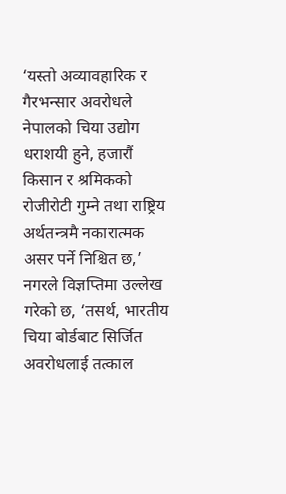‘यस्तो अव्यावहारिक र गैरभन्सार अवरोधले नेपालको चिया उद्योग धराशयी हुने, हजारौं किसान र श्रमिकको रोजीरोटी गुम्ने तथा राष्ट्रिय अर्थतन्त्रमै नकारात्मक असर पर्ने निश्चित छ,’ नगरले विज्ञप्तिमा उल्लेख गरेको छ, ‘तसर्थ, भारतीय चिया बोर्डबाट सिर्जित अवरोधलाई तत्काल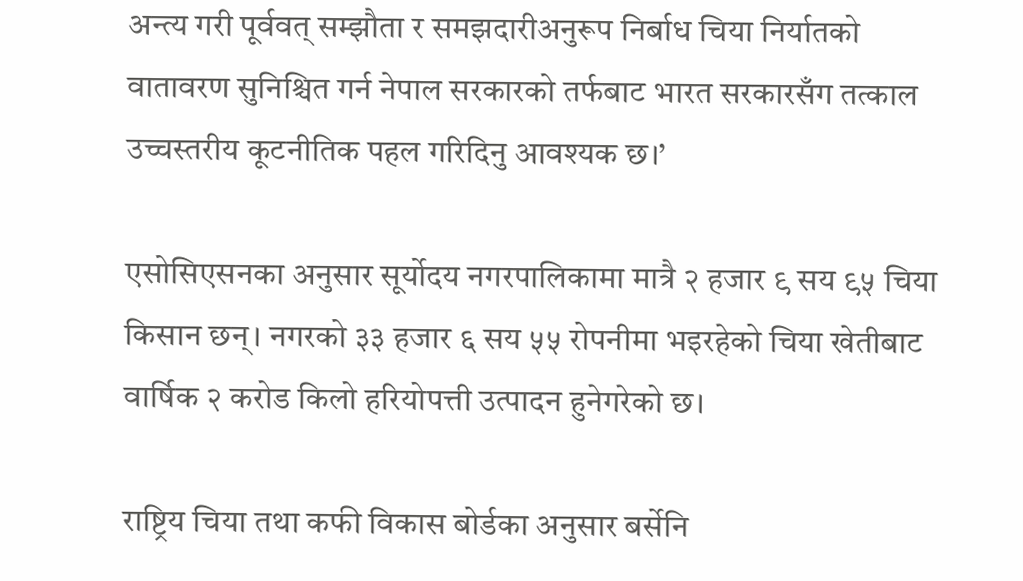अन्त्य गरी पूर्ववत् सम्झौता र समझदारीअनुरूप निर्बाध चिया निर्यातको वातावरण सुनिश्चित गर्न नेपाल सरकारको तर्फबाट भारत सरकारसँग तत्काल उच्चस्तरीय कूटनीतिक पहल गरिदिनु आवश्यक छ।’

एसोसिएसनका अनुसार सूर्योदय नगरपालिकामा मात्रै २ हजार ९ सय ९५ चिया किसान छन्। नगरको ३३ हजार ६ सय ५५ रोपनीमा भइरहेको चिया खेतीबाट वार्षिक २ करोड किलो हरियोपत्ती उत्पादन हुनेगरेको छ।

राष्ट्रिय चिया तथा कफी विकास बोर्डका अनुसार बर्सेनि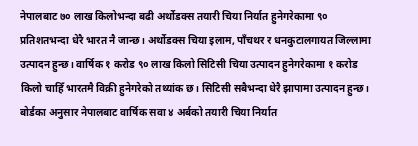नेपालबाट ७० लाख किलोभन्दा बढी अर्थोडक्स तयारी चिया निर्यात हुनेगरेकामा ९० प्रतिशतभन्दा धेरै भारत नै जान्छ। अर्थोडक्स चिया इलाम, पाँचथर र धनकुटालगायत जिल्लामा उत्पादन हुन्छ। वार्षिक १ करोड ९० लाख किलो सिटिसी चिया उत्पादन हुनेगरेकामा १ करोड किलो चाहिँ भारतमै विक्री हुनेगरेको तथ्यांक छ। सिटिसी सबैभन्दा धेरै झापामा उत्पादन हुन्छ। बोर्डका अनुसार नेपालबाट वार्षिक सवा ४ अर्बको तयारी चिया निर्यात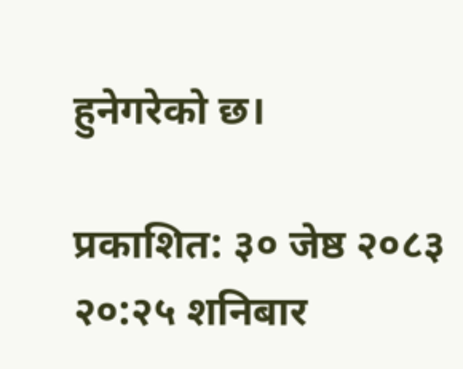हुनेगरेको छ।

प्रकाशित: ३० जेष्ठ २०८३ २०:२५ शनिबार